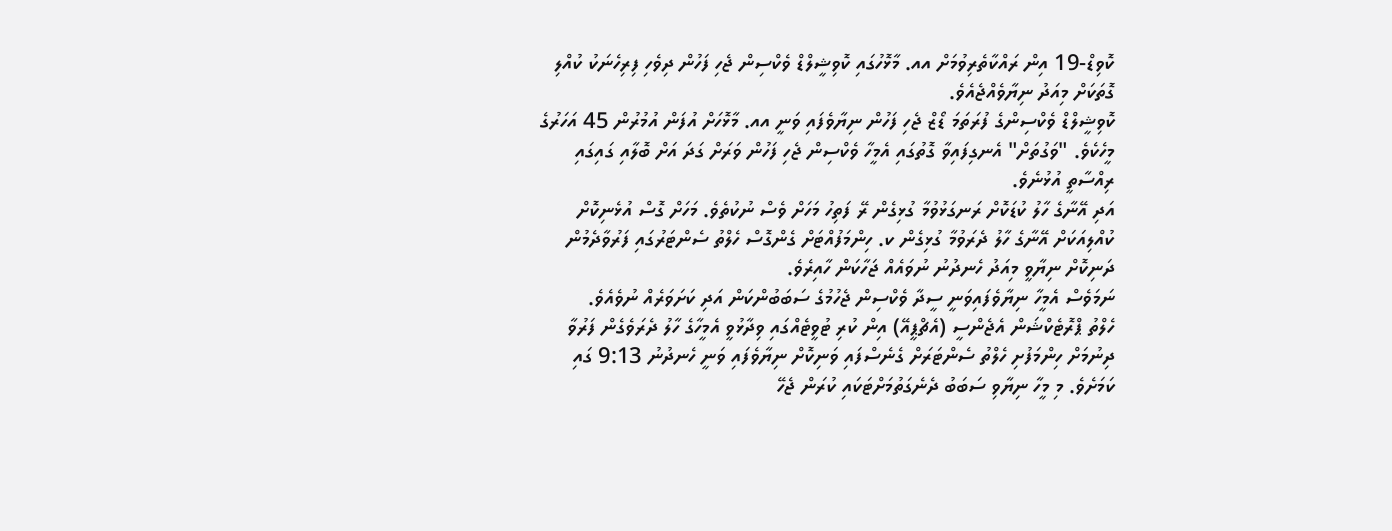ކޮވިޑް-19 އިން ރައްކާތެރިވުމަށް އއ. މާޅޮހުގައި ކޮވިޝީލްޑް ވެކްސިން ޖެހި ފަހުން ދިވެހި ފިރިހެނަކު ކުއްލި ގޮތަކަށް މިއަދު ނިޔާވެއްޖެއެވެ.
ކޮވިޝީލްޑް ވެކްސިންގެ ފުރަތަމަ ޑޯޒް ޖެހި ފަހުން ނިޔާވެފައި ވަނީ އއ. މާޅޮހަށް އުފަން އުމުރުން 45 އަހަރުގެ މީހެކެވެ. "ވަގުތަށް" އެނގިފައިވާ ގޮތުގައި އެމީހާ ވެކްސިން ޖެހި ފަހުން ވަރަށް ގަދަ އަށް ބޮލާއި ގައިގައި ރިއްސާތީ އުޅުނެވެ.
އަދި އޭނާގެ ހާލު ކުޑަކޮށް ރަނގަޅުވުމާ ގުޅިގެން ރޭ ފަތިހު މަހަށް ވެސް ނުކުތެވެ. މަހަށް ގޮސް އުޅެނިކޮށް ކުއްލިއަކަށް އޭނާގެ ހާލު ދެރަވުމާ ގުޅިގެން ކ. ހިންމަފުއްޓަށް ގެންގޮސް ހެލްތު ސެންޓަރުގައި ފަރުވާދެމުން ދަނިކޮށް ނިޔާވީ މިއަދު ހެނދުނު ނުވައެއް ޖަހާކަން ހާއިރެވެ.
ނަމަވެސް އެމީހާ ނިޔާވެފައިވަނީ ސީދާ ވެކްސިން ޖެހުމުގެ ސަބަބުންކަން އަދި ކަށަވަރެއް ނުވެއެވެ.
ހެލްތު ޕްރޮޓެކްޝަން އެޖެންސީ (އެޗްޕީއޭ) އިން ކުރި ޓުވީޓެއްގައި ވިދާޅުވީ އެމީހާގެ ހާލު ދެރަވެގެން ފަރުވާ ދިނުމަށް ހިންމަފުށި ހެލްތު ސެންޓަރަށް ގެނެސްފައި ވަނިކޮށް ނިޔާވެފައި ވަނީ ހެނދުނު 9:13 ގައި ކަމަށެވެ. މި މީހާ ނިޔާވި ސަބަބު ދެނެގަތުމަށްޓަކައި ކުރަން ޖެހޭ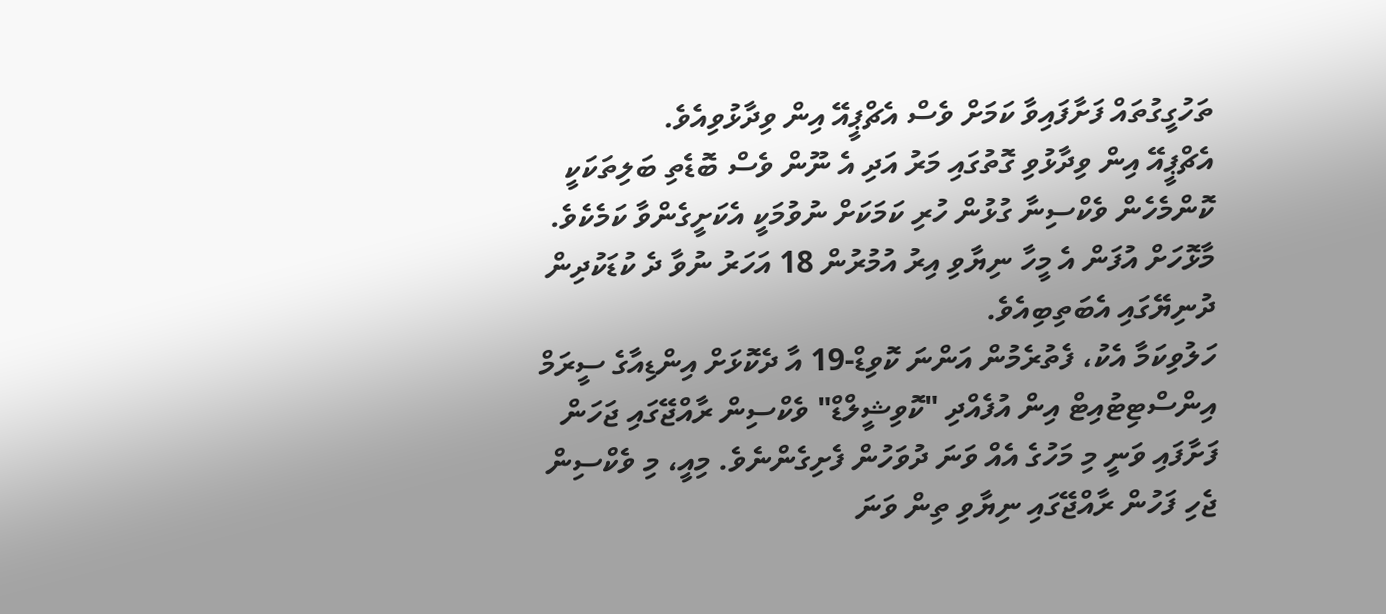ތަހުގީގުތައް ފަށާފައިވާ ކަމަށް ވެސް އެޗްޕީއޭ އިން ވިދާޅުވިއެވެ.
އެޗްޕީއޭ އިން ވިދާޅުވި ގޮތުގައި މަރު އަދި އެ ނޫން ވެސް ބޮޑެތި ބަލިތަކަކީ ކޮންމެހެން ވެކްސިނާ ގުޅުން ހުރި ކަމަކަށް ނުވުމަކީ އެކަށީގެންވާ ކަމެކެވެ.
މާޅޮހަށް އުފަން އެ މީހާ ނިޔާވި އިރު އުމުރުން 18 އަހަރު ނުވާ ދެ ކުޑަކުދިން ދުނިޔޭގައި އެބަތިބިއެވެ.
ހަލުވިކަމާ އެކު، ފެތުރެމުން އަންނަ ކޮވިޑް-19 އާ ދެކޮޅަށް އިންޑިއާގެ ސީރަމް އިންސްޓިޓުއިޓް އިން އުފެއްދި "ކޮވިޝީލްޑް" ވެކްސިން ރާއްޖޭގައި ޖަހަން ފަށާފައި ވަނީ މި މަހުގެ އެއް ވަނަ ދުވަހުން ފެށިގެންނެވެ. މިއީ، މި ވެކްސިން ޖެހި ފަހުން ރާއްޖޭގައި ނިޔާވި ތިން ވަނަ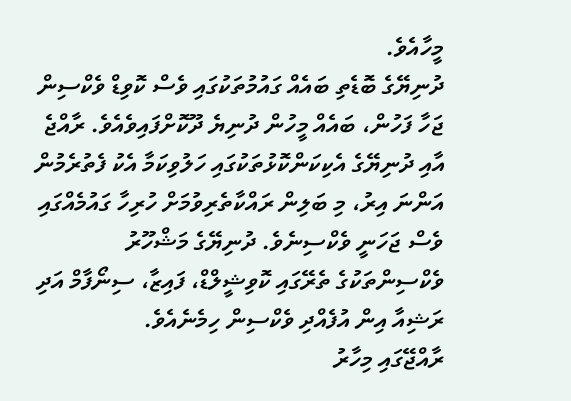މީހާއެވެ.
ދުނިޔޭގެ ބޮޑެތި ބައެއް ގައުމުތަކުގައި ވެސް ކޮވިޑް ވެކްސިން ޖަހާ ފަހުން، ބައެއް މީހުން ދުނިޔެ ދޫކޮށްފައިވެއެވެ. ރާއްޖެ އާއި ދުނިޔޭގެ އެކިކަންކޮޅުތަކުގައި ހަލުވިކަމާ އެކު ފެތުރެމުން އަންނަ އިރު، މި ބަލިން ރައްކާތެރިވުމަށް ހުރިހާ ގައުމެއްގައި ވެސް ޖަހަނީ ވެކްސިނެވެ. ދުނިޔޭގެ މަޝްހޫރު ވެކްސިންތަކުގެ ތެރޭގައި ކޮވިޝީލްޑް، ފައިޒާ، ސިނޯފާމް އަދި ރަޝިއާ އިން އުފެއްދި ވެކްސިން ހިމެނެއެވެ.
ރާއްޖޭގައި މިހާރު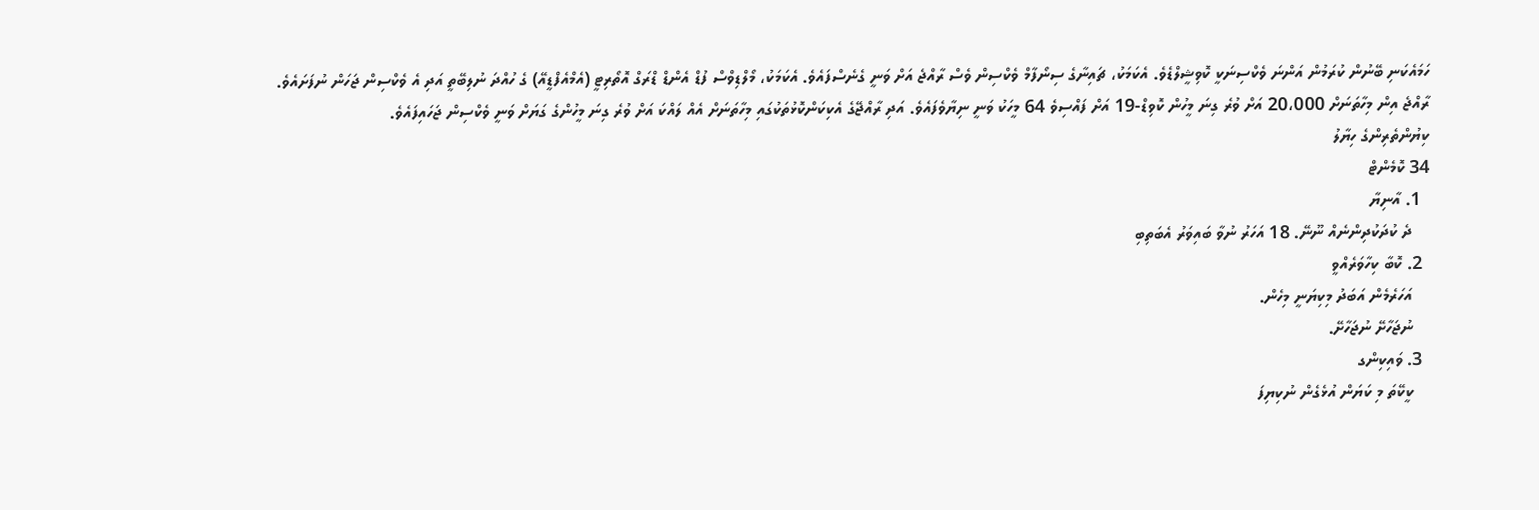ހަމައެކަނި ބޭނުން ކުރަމުން އަންނަ ވެކްސިނަކީ ކޮވިޝީލްޑެވެ. އެކަމަކު، ޗައިނާގެ ސިނޯފާމް ވެކްސިން ވެސް ރާއްޖެ އަށް ވަނީ ގެނެސްފައެވެ. އެކަމަކު، މޯލްޑިވްސް ފުޑް އެންޑް ޑްރަގް އޮތޯރިޓީ (އެމްއެފްޑީއޭ) ގެ ހުއްދަ ނުލިބޭތީ އަދި އެ ވެކްސިން ޖަހަން ނުފަށައެވެ.
ރާއްޖެ އިން މިހާތަނަށް 20،000 އަށް ވުރެ ގިނަ މީހުން ކޮވިޑް-19 އަށް ފައްސިވެ 64 މީހަކު ވަނީ ނިޔާވެފައެވެ. އަދި ރާއްޖޭގެ އެކިކަންކޮޅުތަކުގައި މިހާތަނަށް އެއް ލައްކަ އަށް ވުރެ ގިނަ މީހުންގެ ގަޔަށް ވަނީ ވެކްސިން ޖަހައިފައެވެ.
ކިޔުންތެރިންގެ ހިޔާލު
34 ކޮމެންޓް
  1. އާނިޔާ
    ދެ ކުދަކުދިންނެއް ނޫނޭ. 18 އަހަރު ނުވާ ބައިވަރު އެބަތިބި
  2. ކޮބާ ކިހާވަރެއްވީ
    އަހަރެމެން އަބަދު މިކިޔަނީ މިހެން.
    ނުޖަހާށޭ ނުޖަހާށޭ.
  3. ވައިކިންގ
    ކީކޭތަ މި ކަޔަން އުޅެގެން ނުކިޔިފަ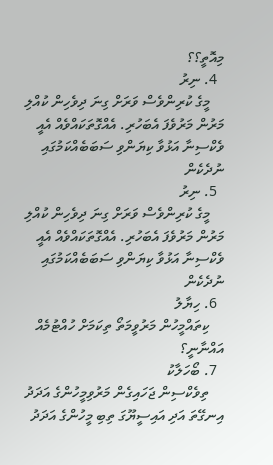މިއޮތީ؟؟
  4. ނިރު
    މީގެ ކުރިންވެސް ވަރަށް ގިނަ ދިވެހިން ކުއްލި މަރުން މަރުވެފަ އެބަހުރި. އެއްގޮތަކައްވެއް އެއީ ވެކްސިނާ އަޅުވާ ކިޔަންވި ސަބަބެއްކަމުގައި ނުދެކެން
  5. ނިރު
    މީގެ ކުރިންވެސް ވަރަށް ގިނަ ދިވެހިން ކުއްލި މަރުން މަރުވެފަ އެބަހުރި. އެއްގޮތަކައްވެއް އެއީ ވެކްސިނާ އަޅުވާ ކިޔަންވި ސަބަބެއްކަމުގައި ނުދެކެން
  6. ހިޔާލު
    ކިތައްމީހުން މަރުވީމަތޯ ތިކަމަށް ހުއްޓުމެއް އައްނާނީ؟
  7. ބޯހަލާކު
    ތިވެކްސިން ޖަހައިގެން މަރުވިމީހުންގެ އަދަދު އިނގޭތަ އަދި އައިސީޔޫގަ ތިބި މީހުންގެ އަދަދު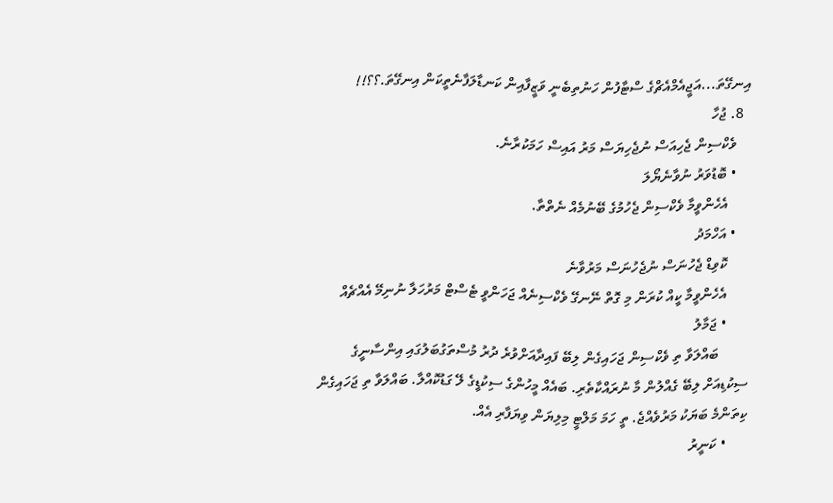އިނގޭތަ...އަޖީއެމްއެޗްގެ ސްޓާފުން ހަނުތިބެނީ ވަޒީފާއިން ކަނޑާލަފާނެތީކަން އިނގޭތަ.؟؟!!
  8. ޖުހާ
    ވެކްސިން ޖެހިއަސް ނުޖެހިޔަސް މަރު އައިސް ހަމަކުރާނެ.
    • ބޮޑުވަރު ނުވާނެޔޯލަ
      އެހެންވީމާ ވެކްސިން ޖެހުމުގެ ބޭނުމެއް ނެތްތާ.
    • އަހްމަދު
      ކޮވިޑް ޖެހުނަސް ނުޖެހުނަސް މަރުވާނެ
      އެހެންވީމާ ކީއް ކުރަން މި ގޮތް ނޭނގޭ ވެކްސިނެއް ޖަހަންވީ ޓެސްޓް މަރުހަލާ ނުނިމޭ އެއްޗެއް
      • ޖަމާލު
        ބައްލަވާ ތި ވެކްސިން ޖަހައިގެން ލިބޭ ފައިދާއަށްވުރެ ދުރު މުސްތަގުބަލުގައި އިންސާނީގެ ސިކުޑިއަށް ލިބޭ ގެއްލުން މާ ނުރައްކާތެރި. ބައެއް މީހުންގެ ސިކުޑީގެ ލޭ ގަޑުކޮއްލާ. ބައްލަވާ ތި ޖަހައިގެން ކިތަންމެ ބަޔަކު މަރުވެއްޖެ. ތީ ހަމަ މަލްޓީ މިލިޔަން ވިޔަފާރި އެއް.
      • ކަނީރު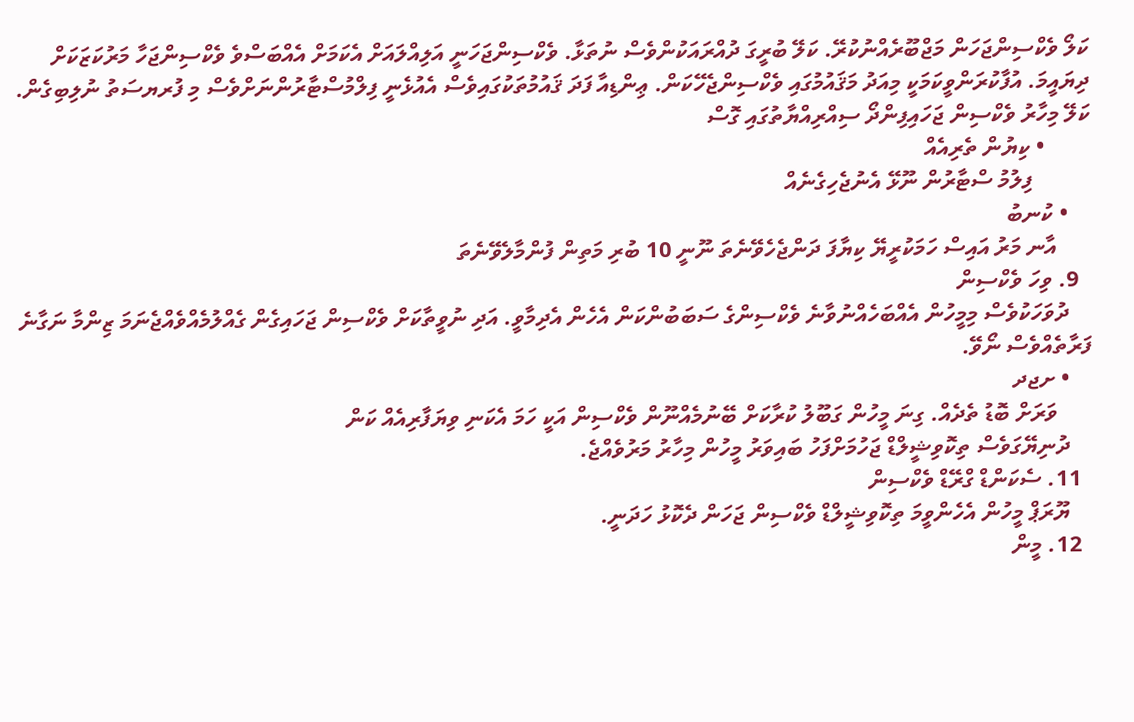ކަލޯ ވެކްސިންޖަހަން މަޖްބޫރެއްނުކުރޭ. ކަލޭ ބުރީގަ ދުއްރައަކުންވެސް ނުތަޅާ. ވެކްސިންޖަހަނީ އަލިއްލައަށް އެކަމަށް އެއްބަސްވެ ވެކްސިންޖަހާ މަރުކަޒަކަށް ދިޔައީމަ. އުފާކުރަންވީކަމަކީ މިއަދު މަޤައުމުގައި ވެކްސިންޖެހޭކަން. ޢިންޑިއާ ފަދަ ޤައުމުތަކުގައިވެސް އެއުޅެނީ ފިލްމުސްޓާރުންނަށްވެސް މި ފުރޔސަތު ނުލިބިގެން. ކަލޭ މިހާރު ވެކްސިން ޖަހައިފިންދޯ ސިއްރިއްޔާތުގައި ގޮސް
        • ކިޔުން ތެރިއެއް
          ފިލުމު ސްޓާރުން ނޫޅޭ އެނުޖެހިގެނެއް
    • ކުނބު
      އާނ މަރު އައިސް ހަމަކުރީޔޭ ކިޔާފަ ދަންޖެހެވޭނެތަ ނޫނީ 10 ބުރި މަތިން ފުންމާލެވޭނެތަ
  9. ވިހަ ވެކްސިން
    ދުވަހަކުވެސް މިމީހުން އެއްބަހެއްނުވާނެ ވެކްސިންގެ ސަބަބުންކަން އެހެން އެދިމާވީ. އަދި ނުވީތާކަށް ވެކްސިން ޖަހައިގެން ގެއްލުމެއްވެއްޖެނަމަ ޒިންމާ ނަގާނެ ފަރާތެއްވެސް ނޯވޭ.
    • ށޖދ
      ވަރަށް ބޮޑު ތެދެއް. ގިނަ މީހުން ގަބޫލު ކުރާކަށް ބޭނުމެއްނޫން ވެކްސިން އަކީ ހަމަ އެކަނި ވިޔަފާރިއެއް ކަން
    ދުނިޔޭގަވެސް ތިކޮވިޝީލްޑް ޖަހުމަށްފަހު ބައިވަރު މީހުން މިހާރު މަރުވެއްޖެ.
  11. ސެކަންޑް ގްރޭޑް ވެކްސިން
    ޔޫރަޕް މީހުން އެހެންވީމަ ތިކޮވިޝީލްޑް ވެކްސިން ޖަހަން ދެކޮޅު ހަދަނީ.
  12. މީން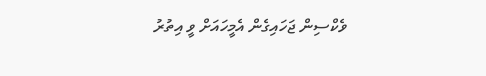ވެކްސިން ޖަހައިގެން އެމީހައަށް ވީ އިތުރު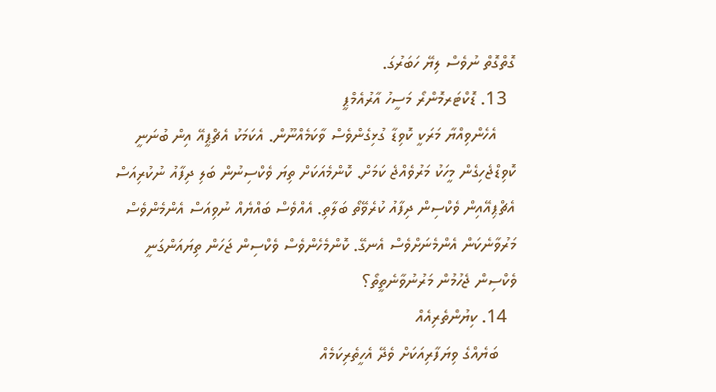ގޮތްގޮތް ނުވެސް ލިޔޭ ހަބަރުގަ.
  13. ޑޮކްޓަރމޮންރޯ މަސީހު އާރުއެމްޕީ
    އެހެންވިއްޔާ މަރަކީ ކޮވިޑާ ގުޅިގެންވެސް ވާކަމެއްނޫން. އެކަމަކު އެޗްޕީއޭ އިން ބުނަނީ ކޮވިޑްޖެހިގެން މީހަކު މަރުވެއްޖެ ކަމަށް. ކޮންމެއަކަށް ތިޔަ ވެކްސިނުން ބަލި ދިފާއު ނުކުރިއަސް އެޗްޕިއޭއިން ވެކްސިން ދިފާއު ކުރެވޭތޯ ބަލާތި. އެއްވެސް ބައްޔެއް ނުވިއަސް އެންމެންވެސް މަރުވާނެކަން އެންމެނަށްވެސް އެނގޭ. ކޮންމެހެންވެސް ވެކްސިން ޖަހަން ތިޔައަންގަނީ ވެކްސިން ޖެހުމުން މަރުނުވާނެތީތޯ؟
  14. ކިޔުންތެރިއެއް
    ބަޔެއްގެ ވިޔަފާރިއަކަށް ވެދޭ އެހީތެރިކަމެއް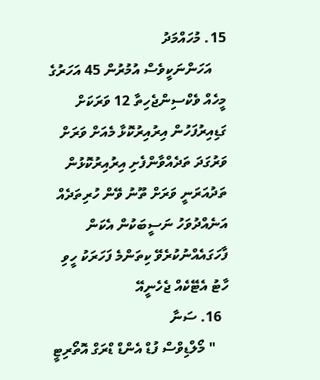15. މުހައްމަދު
    އަހަންނަކީވެސް އުމުރުން 45 އަހަރުގެ މީހެއް ވެކްސިންޖެހިތާ 12 ވަރަކަށް ގަޑިއިރުފަހުން އިރުއިރުކޮޅާ މެއަށް ވަރަށް ވަރުގަދަ ތަދެއްވާންފެށި އިރުއިރުކޮޅުން ތަދުއަރަނީ ވަރަށް ތޫނު ވޭން ހުރިތަދެއް އަނެއްދުވަހު ނަސީބަކުން އެކަން ފާހަގައެއްނުކުރެވޭ ކިތަންމެ ފަހަރަކު ހީވި ހާޓު އެޓޭކެއް ޖެހެނީއޭ
  16. ސަނާ
    " މޯލްޑިވްސް ފުޑް އެންޑް ޑްރަގް އޮތޯރިޓީ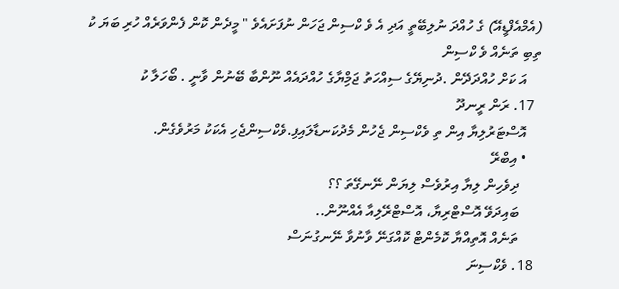(އެމްއެފްޑީއޭ) ގެ ހުއްދަ ނުލިބޭތީ އަދި އެ ވެ ކްސިން ޖަހަން ނުފަށައެވެ " މީދެން ކޮން ފެންވަރެއް ހުރި ބަޔަ ކު ތިބި ތަނެއް ވެ ކްސިން
    އަ ކަށް ހުއްދަދޭން .ދުނިޔޭގެ ސިއްހަތު ޖަމިްޔާގެ ހުއްދައެއް ނޫންބާ ބޭނުން ވާނީ . ބޯހަލާ ކު
  17. ރަން ރީނދޫ
    އޮސްޓަރުލިޔާ އިން ތި ވެކްސިން ޖެހުން މެދުކަނޑާލައިފި.ވެކްސިންޖެހި އެކަކު މަރުވެގެން.
    • އިބްރޭ
      ދިވެހިން ލިޔާ އިރުވެސް ލިޔަން ނޭނގޭތަ ؟؟
      ބައިދަވޭ އޮސްޓްރިޔާ، އޮސްޓްރޭލިއާ އެއްނޫން..
      ތަނެއް އޮތިއްޔާ ކޮމެންޓް ކޮއްގަނޭ ވާނުވާ ނޭނގުނަސް
  18. ވެކްސިނަ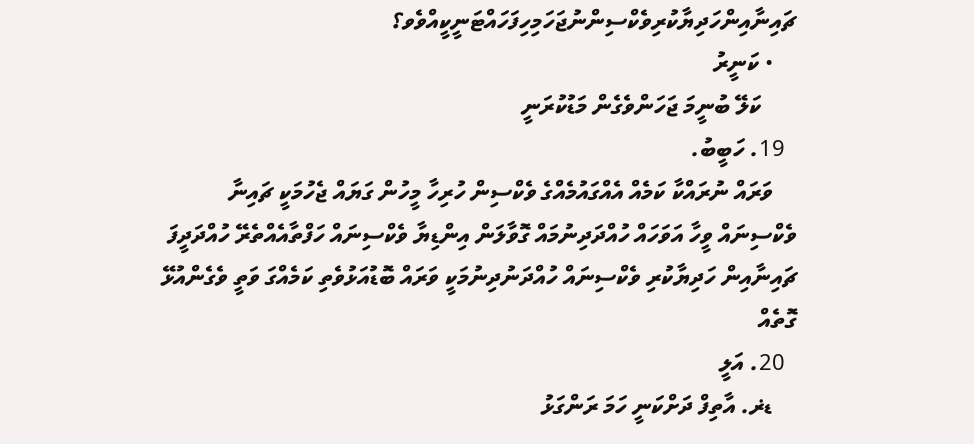ޗައިނާއިންހަދިޔާކުރިވެކްސިންނުޖަހަމިހިފަހައްޓަނީކީއްވެވ؟
    • ކަނީރު
      ކަލޭ ބުނީމަ ޖަހަންވެގެން މަޑުކުރަނީ
  19. ހަބީބު.
    ވަރައް ނުރައްކާ ކަމެއް އެއްގައުމެއްގެ ވެކްސިން ހުރިހާ މީހުން ގަޔައް ޖެހުމަކީ ޗައިނާ ވެކްސިނައް ވީހާ އަވަހައް ހުއްދަދިނުމައް ގޮވާލަން އިންޑިޔާ ވެކްސިނައް ހަފްތާއެއްތެރޭ ހުއްދަދީފަ ޗައިނާއިން ހަދިޔާކުރި ވެކްސިނައް ހުއްދަނުދިނުމަކީ ވަރައް ބޮޑުއަޅުވެތި ކަމެއްގަ ވަތީ ވެގެންއުޅޭ ގޮތެއް
  20. އަލީ
    ޑޜ. އާތިފް ދަށްކަނީ ހަމަ ރަންގަޅު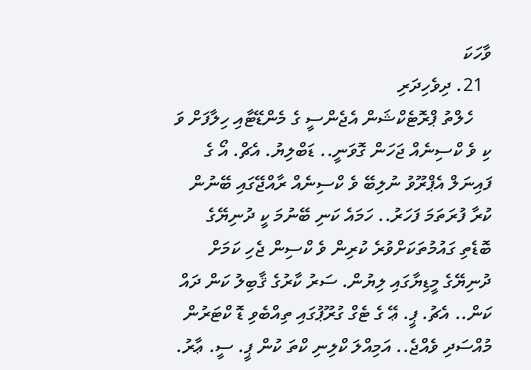ވާހަކަ
  21. ދިވެހިދަރި
    ހެލްތު ޕްރޮޓެކްޝަން އެޖެންސީ ގެ މެންޑޭޓާއި ހިލާފަށް ވަ ކި ވެ ކްސިނެއް ޖަހަން ގޮވަނީ.. ޑަބްލިޔު. އެޗް. އޯ ގެ ފައިނަލް އެޕްރޫވު ނުލިބޭ ވެ ކްސިނެއް ރާއްޖޭގައި ބޭނުން ކުރާ ފުރަތަމަ ފަހަރު.. ހަމައެ ކަނި ބޭނުމަ ކީ ދުނިޔޭގެ ބޮޑެތި ގައުމުތަކަށްވުރެ ކުރިން ވެ ކްސިން ޖެހި ކަމަށް ދުނިޔޭގެ މީޑިޔާގައި ލިޔުން. ސަރު ކާރުގެ ޤާބިލު ކަން ދައް ކަން.. އެޗު. ޕީ. ޢޭ ގެ ޓެގް ގުރޫޕުގައި ތިއްބެވި ޑޮ ކްޓަރުން މުއްސަދި ވެއްޖެ.. އަމިއްލަ ކްލިނި ކްތަ ކުން ޕީ. ސީ. ޢާރު.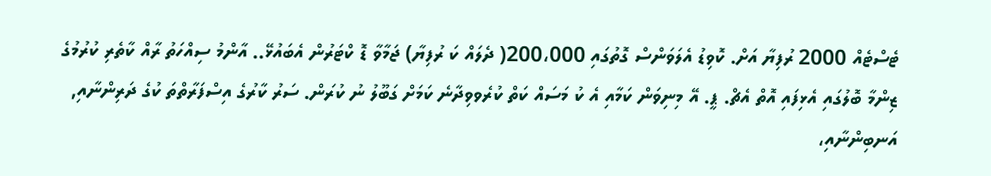ޓެސްޓެއް 2000 ރުފިޔާ އަށް. ކޮވިޑު އެލަވަންސް ގޮތުގައި 200،000( ދެލައް ކަ ރުފިޔާ) ޖަމާވާ ޑޮ ކްޓަރުން އެބައުޅޭ.. އާންމު ސިއްހަތު ރާއް ކާތެރި ކުރުމުގެ ޒިންމާ ބޮލުގައި އެޅިފައި އޮތް އެޗް. ޕީ. އޭ މިނިވަން ކަމާއި އެ ކު މަސައް ކަތް ކުރެވވިދާނެ ކަމަށް ގަބޫލު ނު ކުރަން. ސަރު ކާރުގެ އިސްފަރާތްތަ ކުގެ ދަރިންނާއި, އަނބިންނާއި،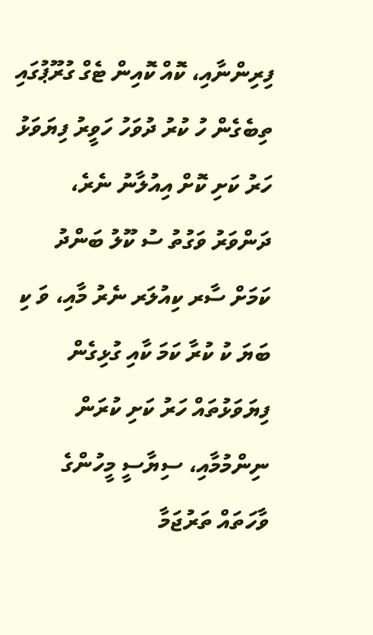ފިރިންނާއި، ކޮއް ކޮއިން ޓެގް ގުރޫޕުގައި ތިބެގެން ހު ކުރު ދުވަހު ހަވީރު ފިޔަވަޅު ހަރު ކަށި ކޮށް އިއުލާނު ނެރެ، ދަންވަރު ވަގުތު ސު ކޫލު ބަންދު ކަމަށް ސާރ ކިއުލަރ ނެރު މާއި، ވަ ކި ބަޔަ ކު ކުރާ ކަމަ ކާއި ގުޅިގެން ފިޔަވަޅުތައް ހަރު ކަށި ކުރަން ނިންމުމާއި، ސިޔާސީ މީހުންގެ ވާހަތައް ތަރުޖަމާ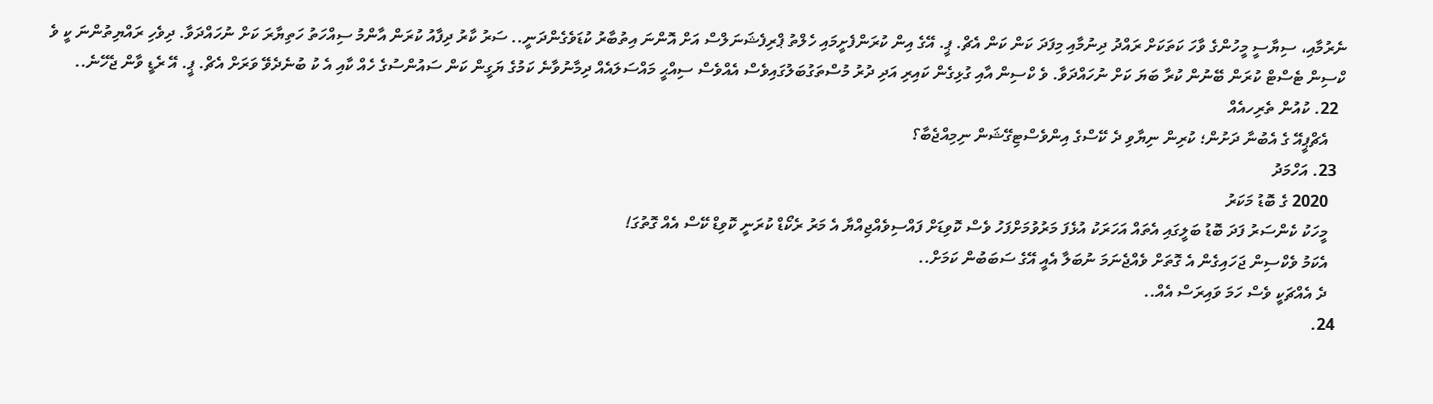ނެރުމާއި، ސިޔާސީ މީހުންގެ ވާހަ ކަތަކަށް ރައްދު ދިނުމާއި މިފަދަ ކަން ކަން އެޗް. ޕީ. އޭގެ އިން ކުރަންފެށީމައި ހެލްތު ޕްރިފެޝަނަލްސް އަށް އޮންނަ އިތުބާރު ކުޑަވެގެންދަނީ.. ސަރު ކާރު ދިފާއު ކުރަން އާންމު ސިއްހަތު ހަތިޔާރަ ކަށް ނުހައްދަވާ. ދިވެހި ރައްޔިތުންނަ ކީ ވެ ކްސިން ޓެސްޓް ކުރަން ބޭނުން ކުރާ ބަޔަ ކަށް ނުހައްދަވާ. ވެ ކްސިން އާއި ގުޅިގެން ކައިރި އަދި ދުރު މުސްތަގުބަލުގައިވެސް އެއްވެސް ސިއްޙީ މައްސަލައެއް ދިމާނުވާނެ ކަމުގެ ޔަގީން ކަން ސައުންސުގެ ހެއް ކާއި އެ ކު ބުނެދެވޭ ވަރަށް އެޗް. ޕީ. އޭ ރެޑީ ވާން ޖެހޭނެ..
  22. ކުއުން ތެރިހއެއް
    އެޗްޕީއޭ ގެ އެބުނާ ދަށުން؛ ކުރިން ނިޔާވި ދެ ކޭސްގެ އިންވެސްޓިގޭޝަން ނިމިއްޖެބާ؟
  23. އަހްމަދު
    2020 ގެ ބޮޑު މަކަރު
    މީހަކު ކެންސަރު ފަދަ ބޮޑު ބަލީގައި އެތައް އަހަރަކު އުޅެފަ މަރުވުމަށްފަހު ވެސް ކޮވިޑަށް ފައްސިވެއްޖިއްޔާ އެ މަރު ރެކޯޑް ކުރަނީ ކޮވިޑް ކޭސް އެއް ގޮތުގަ!
    އެކަމު ވެކްސިން ޖަހައިގެން އެ ގޮތަށް ވެއްޖެނަމަ ނުބަލާ އެއީ އޭގެ ސަބަބުން ކަމަށް..
    ދެ އެއްޗަކީ ވެސް ހަމަ ވައިރަސް އެއް..
  24.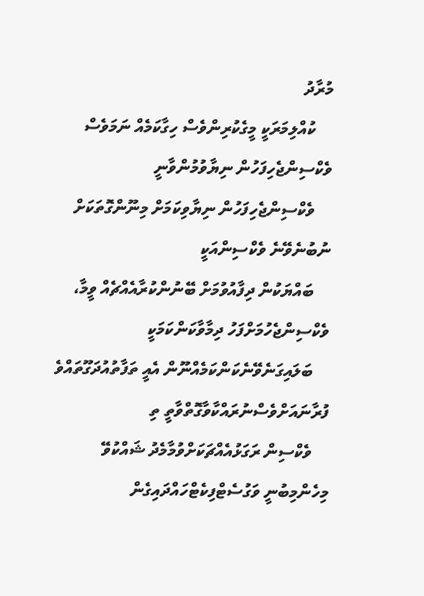މުރާދު
    ކުއްލިމަރަކީ މީގެކުރިންވެސް ހިގާކަމެއް ނަމަވެސް ވެކްސިންޖެހިފަހުން ނިޔާވުމުންވާނީ
    ވެކްސިންޖެހިފަހުން ނިޔާވިކަމަށް މިނޫންގޮތަކަށް ނުބުނެވޭނެ ވެކްސިންއަކީ
    ބައްޔަކުން ދިފާއުވުމަށް ބޭނުންކުރާއެއްޗެއް ވީމާ، ވެކްސިންޖެހުމަށްފަހު ދިމާވާކަންކަމަކީ
    ބަލައިގަނެވޭނެކަންކަމެއްނޫން އެއީ ތަފާތުއުދަގޫތައްވެ ފުރާނައަށްވެސްނުރައްކާވާގޮތްވާތީ ތި
    ވެކްސިން ރަގަޅުއެއްޗަކަށްވުމާމެދު ޝައްކުވޭ މިހެންމިބުނީ ވަގުސެޓްފިކެޓްހައްދައިގެން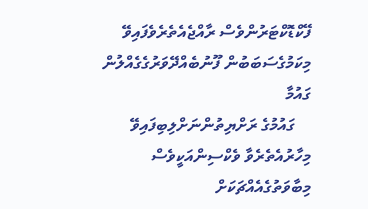ފޭކްޑޮކްޓަރުންވެސް ރާއްޖެއެތެރެވެފައިވޭ މިކަމުގެސަބަބުން ފޫނުބެއްދޭވަރުގެގެއްލުން ގައުމާ
    ގައުމުގެ ރަށްޔިތުންނަށްލިބިފައިވޭ މިހާރުއެތެރެވާ ވެކްސިންއަކީވެސް މިބާވަތުގެއެއްޗަކަށް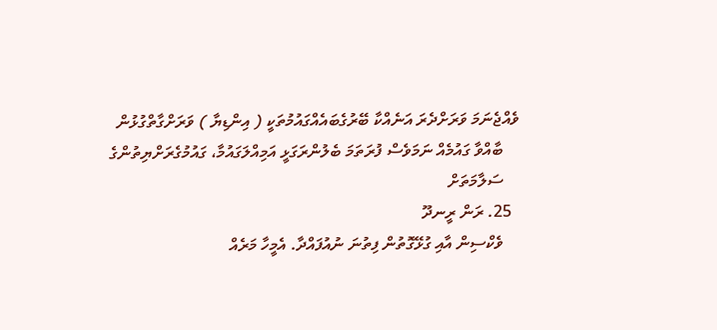ވެއްޖެނަމަ ވަރަށްދެރަ އަނެއްކާ ބޭރުގެބައެއްގައުމުތަކީ ( އިންޑިޔާ ) ވަރަށްގާތްގުޅުން
    ބާއްވާ ގައުމެއް ނަމަވެސް ފުރަތަމަ ބެލުންރަގަޅީ އަމިއްލަގައުމާ، ގައުމުގެރަށްޔިތުންގެ
    ސަލާމަތަށް
  25. ރަން ރީނދޫ
    ވެކްސިން އާއި ގުޅޭގޮތުން ފިތުނަ ނުއުފައްދާ. އެމީހާ މަރެއް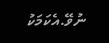ނުވޭ.އެކަމަކު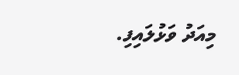މިއަދު ވަޅުލައިފި.